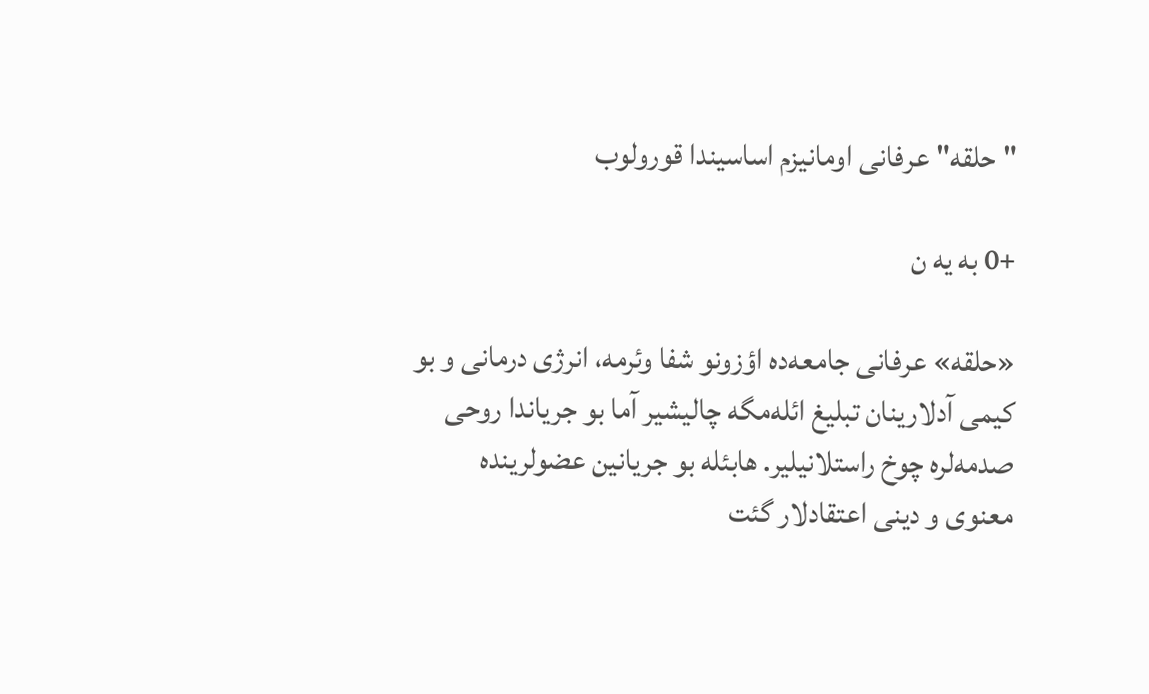"حلقه" عرفانی اومانیزم اساسیندا قورولوب

+0 به یه ن

«حلقه» عرفانی جامعه‌ده اؤزونو شفا وئرمه، انرژی درمانی و بو کیمی آدلارینان تبلیغ ائله‌مگه چالیشیر آما بو جریاندا روحی صدمه‌لره چوخ راستلانیلیر. هابئله بو جریانین عضولرینده معنوی و دینی اعتقادلار گئت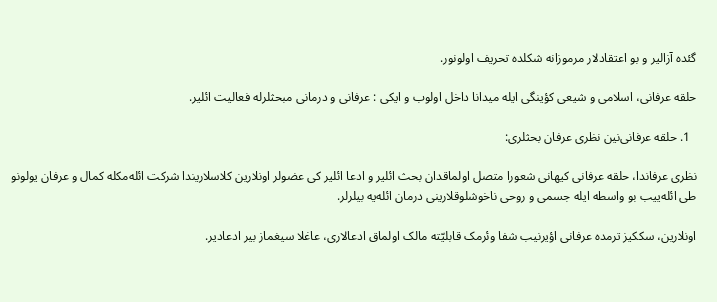گئده آزالیر و بو اعتقادلار مرموزانه شکلده تحریف اولونور.

حلقه عرفانی، اسلامی و شیعی کؤینگی ایله میدانا داخل اولوب و ایکی : عرفانی و درمانی مبحثلرله فعالیت ائلیر.

  1. حلقه عرفانی‌نین نظری عرفان بحثلری:

نظری عرفاندا، حلقه عرفانی کیهانی شعورا متصل اولماقدان بحث ائلیر و ادعا ائلیر کی عضولر اونلارین کلاسلاریندا شرکت ائله‌مکله کمال و عرفان یولونو طی ائله‌ییب بو واسطه ایله جسمی و روحی ناخوشلوقلارینی درمان ائله‌یه بیلرلر.

اونلارین، سککیز ترمده عرفانی اؤیرنیب شفا وئرمک قابلیّته مالک اولماق ادعالاری، عاغلا سیغماز بیر ادعادیر.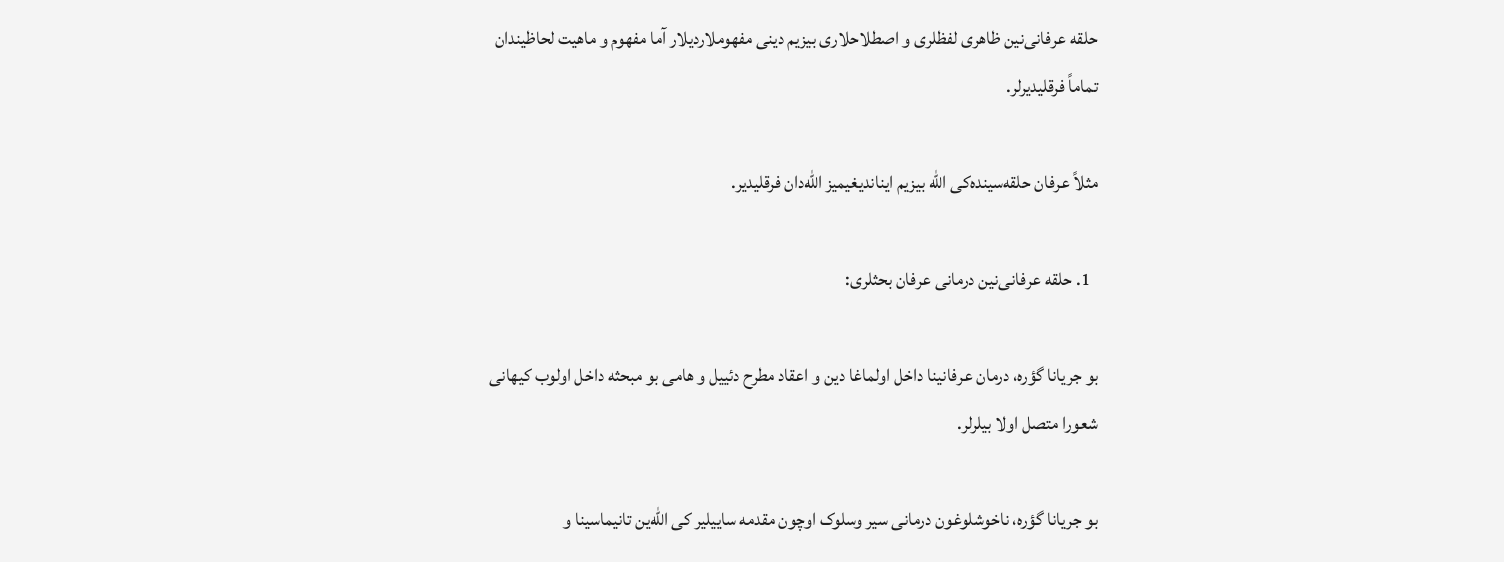حلقه عرفانی‌نین ظاهری لفظلری و اصطلاحلاری بیزیم دینی مفهوملاردیلار آما مفهوم و ماهیت لحاظیندان تماماً فرقلیدیرلر.

مثلاً عرفان حلقه‌سینده‌کی الله بیزیم ایناندیغیمیز الله‌دان فرقلیدیر.

  1. حلقه عرفانی‌نین درمانی عرفان بحثلری:

بو جریانا گؤره، درمان عرفانینا داخل اولماغا دین و اعقاد مطرح دئییل و هامی بو مبحثه داخل اولوب کیهانی شعورا متصل اولا بیلرلر.

بو جریانا گؤره، ناخوشلوغون درمانی سیر وسلوک اوچون مقدمه ساییلیر کی الله‌ین تانیماسینا و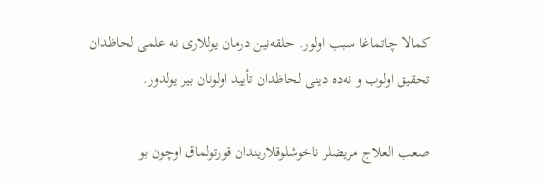کمالا چاتماغا سبب اولور. حلقه‌نین درمان یوللاری نه علمی لحاظدان تحقیق اولوب و نه‌ده دینی لحاظدان تأیید اولونان بیر یولدور.

صعب العلاج مریضلر ناخوشلوقلاریندان قورتولماق اوچون بو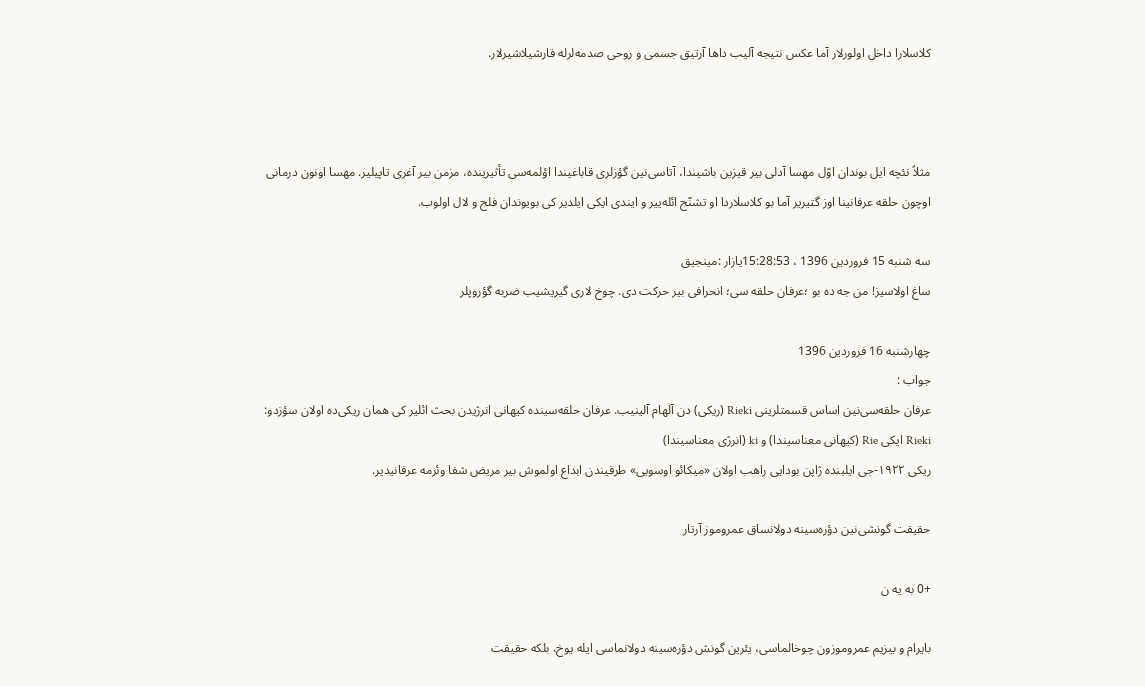کلاسلارا داخل اولورلار آما عکس نتیجه آلیب داها آرتیق جسمی و روحی صدمه‌لرله قارشیلاشیرلار.



مثلاً نئچه ایل بوندان اوّل مهسا آدلی بیر قیزین باشیندا، آتاسی‌نین گؤزلری قاباغیندا اؤلمه‌سی تأثیرینده، مزمن بیر آغری تاپیلیر. مهسا اونون درمانی اوچون حلقه عرفانینا اوز گتیریر آما بو کلاسلاردا او تشنّج ائله‌ییر و ایندی ایکی ایلدیر کی بویوندان فلج و لال اولوب.

سه شنبه 15 فروردین 1396 ، 15:28:53یازار :مینجیق
ساغ اولاسیز! من جه ده بو ؛عرفان حلقه سی؛ انحرافی بیر حرکت دی. چوخ لاری گیریشیب ضربه گؤروپلر

چهارشنبه 16 فروردین 1396
جواب :
عرفان حلقه‌سی‌نین اساس قسمتلرینی Rieki (ریکی) دن آلهام آلینیب. عرفان حلقه‌سینده کیهانی انرژیدن بحث ائلیر کی همان ریکی‌ده اولان سؤزدو: Rieki ایکی Rie (کیهانی معناسیندا) و ki (انرژی معناسیندا)
ریکی ۱۹۲۲-جی ایلینده ژاپن بودایی راهب اولان «میکائو اوسویی» طرفیندن ابداع اولموش بیر مریض شفا وئرمه عرفانیدیر.

حقیقت گونشی‌نین دؤره‌سینه دولانساق عمروموز آرتار

+0 به یه ن

بایرام و بیزیم عمروموزون چوخالماسی، یئرین گونش دؤره‌سینه دولانماسی ایله یوخ، بلکه حقیقت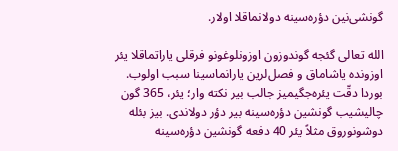گونشی‌نین دؤره‌سینه دولانماقلا اولار.

الله تعالی گئجه گوندوزون اوزونلوغونو فرقلی یاراتماقلا یئر اوزونده یاشاماق و فصل‌لرین یارانماسینا سبب اولوب. بوردا دقّت یئره‌جگیمیز جالب بیر نکته وار؛ یئر، 365 گون چالیشیب گونشین دؤره‌سینه بیر دؤر دولاندی. بیز بئله دوشونوروق مثلاً یئر 40 دفعه گونشین دؤره‌سینه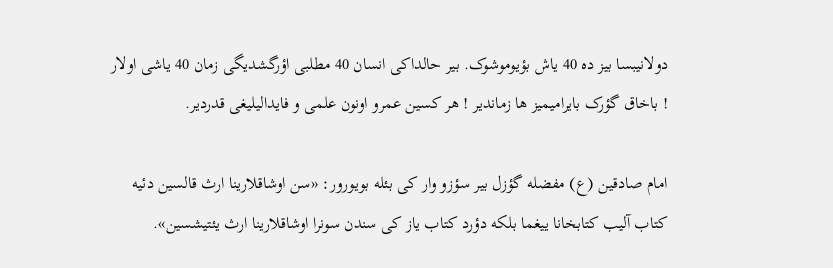دولانیبسا بیز ده 40 یاش بؤیوموشوک. بیر حالداکی انسان 40 مطلبی اؤرگشدیگی زمان 40 یاشی اولار ! باخاق گؤرک بایرامیمیز ها زماندیر ! هر کسین عمرو اونون علمی و فایدالیلیغی قدردیر.

امام صادقین (ع) مفضله گؤزل بیر سؤزو وار کی بئله بویورور: «سن اوشاقلارینا ارث قالسین دئیه کتاب آلیب کتابخانا ییغما بلکه دؤرد کتاب یاز کی سندن سونرا اوشاقلارینا ارث یئتیشسین».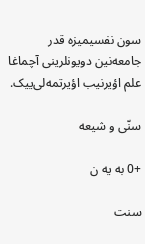سون نفسیمیزه قدر جامعه‌نین دویونلرینی آچماغا علم اؤیرنیب اؤیرتمه‌لی‌ییک.

سنّی و شیعه

+0 به یه ن

سنت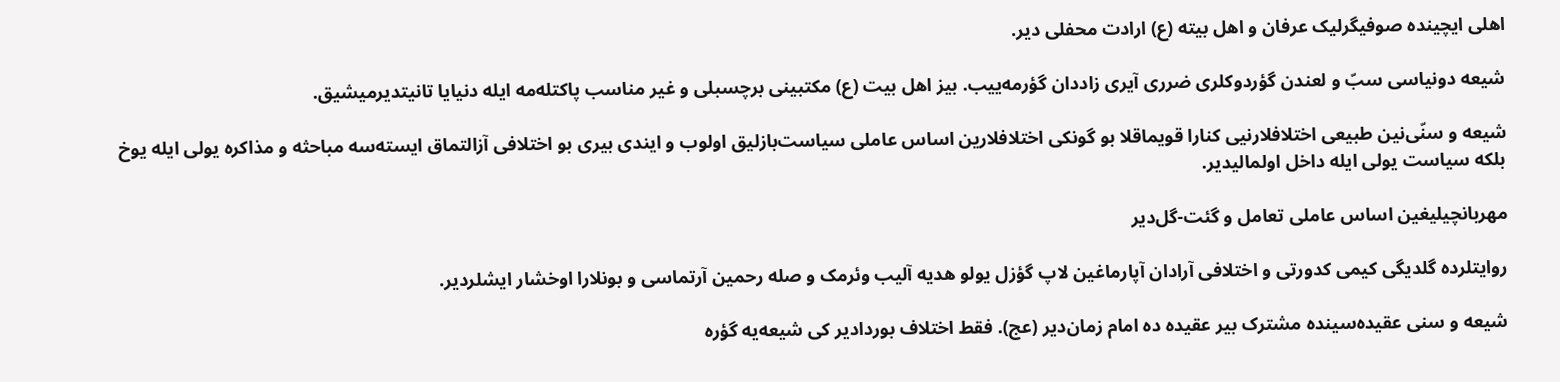اهلی ایچینده صوفیگرلیک عرفان و اهل بیته (ع) ارادت محفلی دیر.

شیعه‌ دونیاسی سبّ و لعندن گؤردوکلری ضرری آیری زاددان گؤرمه‌ییب. بیز اهل بیت (ع) مکتبینی برچسبلی و غیر مناسب پاکتله‌مه ایله دنیایا تانیتدیرمیشیق.

شیعه و سنّی‌نین طبیعی اختلافلارنیی کنارا قویماقلا بو گونکی اختلافلارین اساس عاملی سیاست‌بازلیق اولوب و ایندی بیری بو اختلافی آزالتماق ایسته‌سه مباحثه و مذاکره یولی ایله یوخ بلکه سیاست یولی ایله داخل اولمالیدیر.

مهربانچیلیغین اساس عاملی تعامل و گئت-گل‌دیر

روایتلرده گلدیگی کیمی کدورتی و اختلافی آرادان آپارماغین لاپ گؤزل یولو هدیه آلیب وئرمک و صله رحمین آرتماسی و بونلارا اوخشار ایشلردیر.

شیعه و سنی عقیده‌سینده مشترک بیر عقیده‌ ده امام زمان‌دیر (عج). فقط اختلاف بوردادیر کی شیعه‌یه گؤره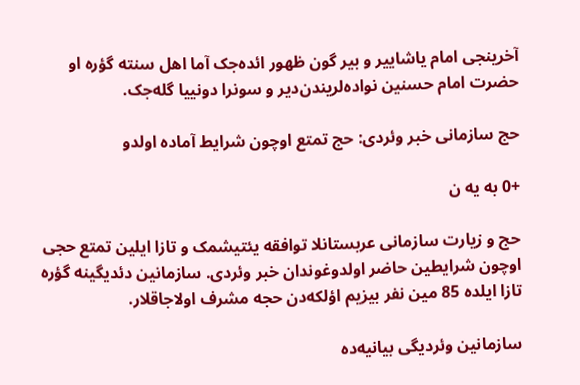آخرینجی امام یاشاییر و بیر گون ظهور ائده‌جک آما اهل سنته گؤره او حضرت امام حسنین نواده‌لریندن‌دیر و سونرا دونییا گله‌جک.

حج سازمانی خبر وئردی: حج تمتع اوچون شرایط آماده اولدو

+0 به یه ن

حج و زیارت سازمانی عربستانلا توافقه یئتیشمک و تازا ایلین تمتع حجی اوچون شرایطین حاضر اولدوغوندان خبر وئردی. سازمانین دئدیگینه گؤره تازا ایلده 85 مین نفر بیزیم اؤلکه‌دن حجه مشرف اولاجاقلار.

سازمانین وئردیگی بیانیه‌ده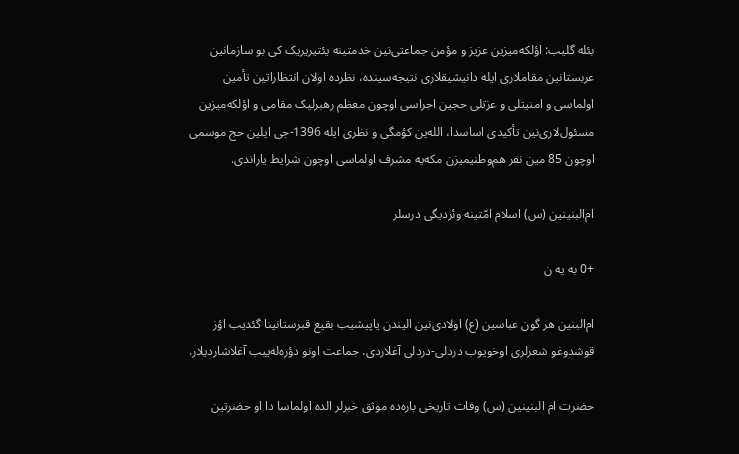بئله گلیب: اؤلکه‌میزین عزیز و مؤمن جماعتی‌نین خدمتینه یئتیریریک کی بو سازمانین عربستانین مقاملاری ‌ایله دانیشیقلاری نتیجه‌سینده، نظرده اولان انتظاراتین تأمین اولماسی و امنیتلی و عزتلی حجین اجراسی اوچون معظم رهبرلیک مقامی و اؤلکه‌میزین مسئول‌لاری‌‌نین تأکیدی اساسدا، الله‌ین کؤمگی و نظری ایله 1396-جی ایلین حج موسمی اوچون 85 مین نفر هم‌وطنیمیزن مکه‌یه مشرف اولماسی اوچون شرایط یاراندی.

ام‌البنینین (س) اسلام امّتینه وئردیگی درسلر

+0 به یه ن

ام‌البنین هر گون عباسین (ع) اولادی‌نین الیندن یاپیشیب بقیع قبرستانینا گئدیب اؤز قوشدوغو شعرلری اوخویوب دردلی-دردلی آغلاردی. جماعت اونو دؤره‌له‌ییب آغلاشاردیلار.

حضرت ام البنینین (س) وفات تاریخی باره‌ده موثق خبرلر الده اولماسا دا او حضرتین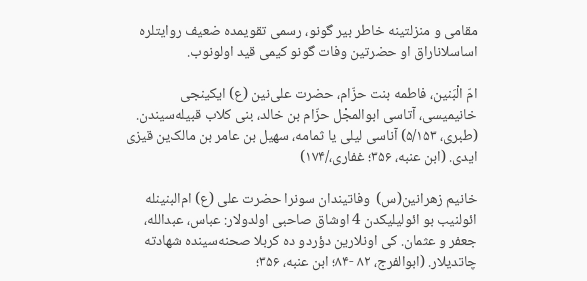مقامی و منزلتینه خاطر بیر گونو، رسمی تقویمده ضعیف روایتلره اساسلاناراق او حضرتین وفات گونو کیمی قید اولونوب.

امّ الْبَنین‌، فاطمه‌ بنت‌ حزّام‌، حضرت علی‌نین (ع) ایکینجی خانیمیسی، آتاسی ابوالمجْل‌ حزّام‌ بن‌ خالد، بنی‌ کلاب قبیله‌سیندن. (طبری‌، ۵/۱۵۳) آناسی لیلی‌ یا ثمامه،‌ سهیل‌ بن‌ عامر بن‌ مالک‌ین قیزی ایدی. (ابن‌ عنبه‌، ۳۵۶؛ غفاری‌،/۱۷۴)

خانیم زهرانین(س)  وفاتیندان سونرا حضرت علی (ع) ام‌البنینله ائولنیب بو ائولیلیکدن 4 اوشاق صاحبی اولدولار: عباس‌، عبدالله‌، جعفر و عثمان. کی اونلارین دؤردو ده کربلا صحنه‌سینده شهادته چاتدیلار. (ابوالفرج‌، ۸۲ -۸۴؛ ابن‌ عنبه‌، ۳۵۶؛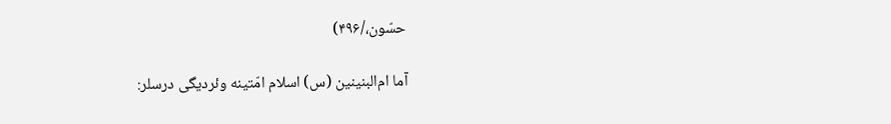حسّون‌،/۴۹۶)

آما ام‌البنینین (س) اسلام امّتینه وئردیگی درسلر: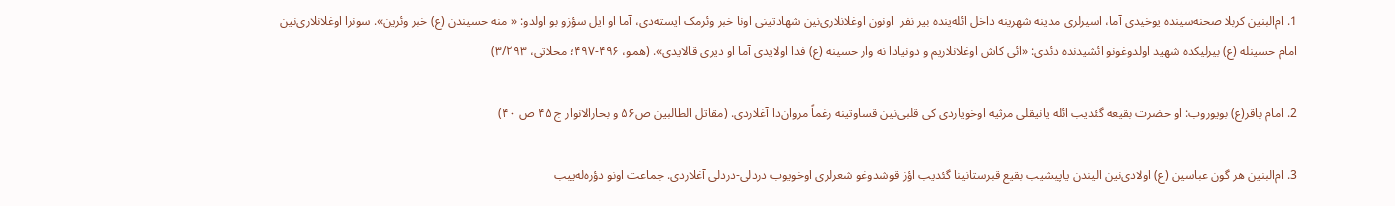1. ام‌البنین کربلا صحنه‌سینده یوخیدی آما، اسیرلری مدینه شهرینه داخل ائله‌ینده بیر نفر  اونون اوغلانلاری‌نین شهادتینی اونا خبر وئرمک ایسته‌دی، آما او ایل سؤزو بو اولدو: « منه حسیندن (ع) خبر وئرین». سونرا اوغلانلاری‌نین امام حسینله (ع) بیرلیکده شهید اولدوغونو ائشیدنده دئدی: «ائی کاش اوغلانلاریم و دونیادا نه وار حسینه (ع) فدا اولایدی آما او دیری قالایدی». (همو، ۴۹۶-۴۹۷؛ محلاتی‌، ۳/۲۹۳)

2. امام باقر(ع) بویوروب: او حضرت بقیعه گئدیب ائله یانیقلی مرثیه اوخویاردی کی قلبی‌نین قساوتینه رغماً مروان‌دا آغلاردی. (مقاتل الطالبین ص۵۶ و بحارالانوار ج ۴۵ ص ۴۰)

3. ام‌البنین هر گون عباسین (ع) اولادی‌نین الیندن یاپیشیب بقیع قبرستانینا گئدیب اؤز قوشدوغو شعرلری اوخویوب دردلی-دردلی آغلاردی. جماعت اونو دؤره‌له‌ییب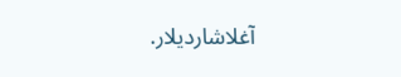آغلاشاردیلار.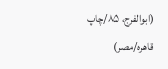(ابوالفرج‌، ۸۵/چاپ قاهره/مصر)